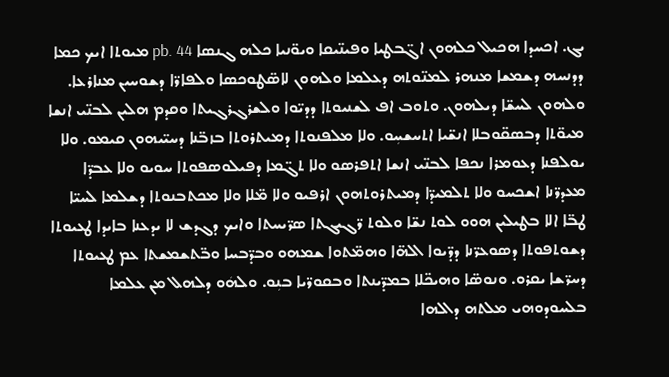ܝܓ. ܐܟܚܕܐ ܗܟܝܠ ܟܠܗܘܢ ܐܓ̈ܒܛܝܐ ܘܦܝܢ̈ܝܩܐ ܘܝܘ̈ܢܝܐ ܟܠܗ ܓܢܣܐ pb. 44 ܡܝܘܬܐ ܐܝܟ ܟܡܐ ܕܕܢܚܗ ܕܫܡܫܐ ܡܢܗܪ ܠܡܢ̈ܘܬܗ ܕܥܠܡܐ ܘܠܗܘܢ ܠܐܣ̈ܛܘܟܣܐ ܘܠܦܐܪ̈ܐ ܕܫܘܚܝܢ ܡܢܐܪܥܐ. ܘܠܗܘܢ ܠܚܫ̈ܐ ܕܝܠܗܘܢ. ܘܬܘܒ ܐܦ ܠܫܢܝܘܬܐ ܕܕܝ̈ܘܐ ܘܠܫܪܓܪܓܝܬܐ ܘܩܕܡ ܗܠܝܢ ܠܒܢ̈ܝ ܐܢܫܐ ܡܝܘ̈ܬܐ ܕܒܣܩ̈ܘܒܠܐ ܐܢܫ̈ܝܐ ܐܬܚܫܚܼܘ. ܘܠܐ ܡܠܦܢܘܬܐ ܕܡܝܬܪܘܬܐ ܒܙܒ̈ܢܐ ܕܚܝ̈ܝܗܘܢ ܩܝܡܘ. ܘܠܐ ܝܘܠܦܢܐ ܕܥܘܡܪܐ ܢܟܦܐ ܠܒܢ̈ܝ ܐܢܫܐ ܐܬܦܪܣܘ ܘܠܐ ܬܓ̈ܡܐ ܕܦܝܠܘܣܦܘܬܐ ܚܘܝܘ ܘܠܐ ܥܒܕ̈ܐ ܡܥܕܪ̈ܢܐ ܐܫܟܚܘ ܘܠܐ ܬܠܡܝܕ̈ܐ ܕܡܝܬܪܘܬܗܘܢ ܐܪܦܝܘ ܘܠܐ ܡ̈ܠܐ ܘܠܐ ܡܟܬܒܢܘܬܐ ܕܫܠܡܐ ܠܚܝ̈ܐ ܛܒ̈ܐ ܐܠܐ ܒܛܝܠܝܢ ܗܘܘ ܠܘܬ ܢܫ̈ܐ ܘܠܘܬ ܪ̈ܓܝܓܬܐ ܣܪ̈ܝܚܬܐ ܘܐܝܟ ܕܓܕܫ ܠܐ ܝܕܥܢܐ ܒܐܝܕܐ ܛܥܝܘܬܐ ܕܫܘܬܦܘܬܐ ܕܣܘܥܪ̈ܢܐ ܕܕ̈ܝܘܐ ܐܠܗ̈ܐ ܘܗܡ̈ܬܘܐ ܫܡܗܘ ܘܒܕ̈ܒܚܐ ܘܒ̈ܬܫܡܫܬܐ ܥܡ ܛܥܝܘܬܐ ܕܚܪ̈ܫܐ ܝܩܪܘ. ܘܢܘܣ̈ܐ ܘܗܝܟ̈ܠܐ ܒܡܕ̈ܝܢܬܐ ܘܒܩܘܪ̈ܝܐ ܒܢܼܘ. ܘܠܗܿܘ ܕܠܗܠ ܡܢ ܥܠܡܐ ܒܠܚܘܕܘܗܝ ܡܠܬܗ ܕܐܠܗܐ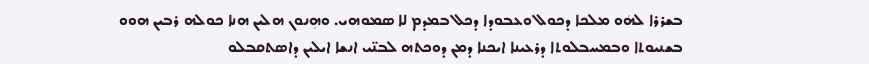ܒܫܪܪܐ ܠܗܿܘ ܡܠܟܐ ܕܟܘܠ ܘܥܒܘܕܐ ܕܟܠ ܒܡܕܡ ܠܐ ܣܡܘܗܝ. ܘܗܼܢܘܢ ܗܠܝܢ ܗܢܐ ܟܘܠܗ ܪܒܝܢ ܗܘܘ ܒܫܢܝܘܬܐ ܘܒܡܚܒܠܘܬܐ ܕܪܥܝܢܐ ܐܝܟܢܐ ܕܡܢ ܕܘܟܬܗ ܠܒܢ̈ܝ ܐܢܫܐ ܐܝܠܝܢ ܕܐܣܬܩܒܠܘ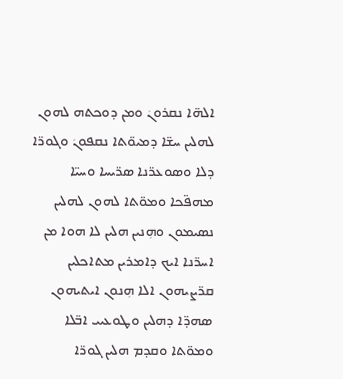ܐܠܗ̈ܐ ܢܩܪܘܢܿ ܘܡܢ ܕܘܟܬܗ ܠܗܘܢ ܠܗܠܝܢ ܚܫ̈ܐ ܕܡܝܘ̈ܬܐ ܢܩܦܘܢܿ ܘܓܘܪ̈ܐ ܕܠܐ ܘܣܘܥܪ̈ܢܐ ܣܪ̈ܝܚܐ ܘܚܝ̈ܐ ܡܗܦ̈ܟܐ ܘܡܘ̈ܬܐ ܠܗܘܢ ܠܗܠܝܢ ܢܣܝܡܘܢ ܘܗܼܢܝܢ ܗܠܝܢ ܠܐ ܗܘܐ ܡܢ ܐܚܪ̈ܢܐ ܐܝܟ ܕܐܡܪܝܢ ܡܬܐܟܠܝܢ ܩܪ̈ܨܝܗܘܢ ܐܠܐ ܗܼܢܘܢ ܐܝܬܝܗܘܢ ܣܗܕ̈ܐ ܕܗܠܝܢ ܘܛܘܥܝܝ ܐܒ̈ܠܐ ܘܡܘ̈ܬܐ ܘܩܕܡ ܗܠܝܢ ܓܘܪ̈ܐ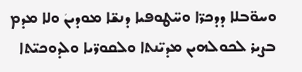ܘܚܘ̈ܒܠܐ ܕܕܟܪ̈ܐ ܘܚ̈ܛܘܦܝܐ ܕܢܫ̈ܐ ܡܘܕܝܢܿ ܘܠܐ ܡܕܡ ܒܨܝܪ ܠܟܘܠܗܝܢ ܡܕܝ̈ܢܬܐ ܘܠܩܘܪ̈ܝܐ ܘܠܕܘܟܝ̈ܬܐ